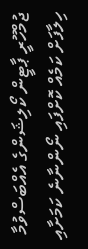ޖުމްހޫރީ ޕާޓީން ކޯލިޝަންގެ އެއްބަސްވުމާ ހިލާފަށް ކަމެއް ކޮށްފައި ނޯންނާނެ ކަމަށާއި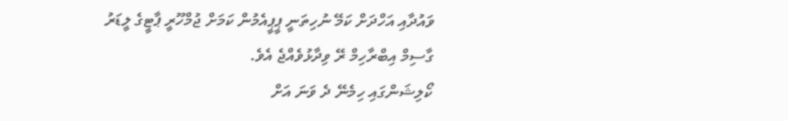ވައުދާއި އަހްދަށް ކަމޭ ނުހިތަނީ ޕީޕީއެމުން ކަމަށް ޖުމްހޫރީ ޕާޓީގެ ލީޑަރު ގާސިމް އިބްރާހިމް ރޭ ވިދާޅުވެއްޖެ އެވެ.
ކޯލިޝަންގައި ހިމެނޭ ދެ ވަނަ އަށް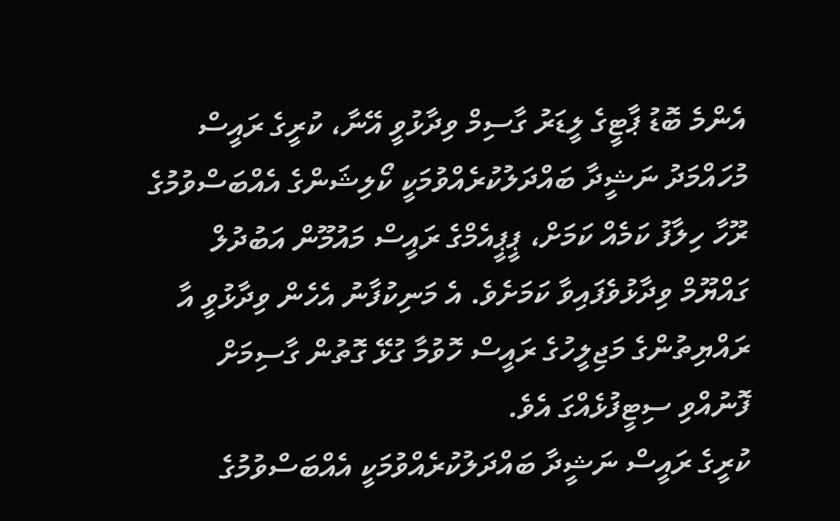އެންމެ ބޮޑު ޕާޓީގެ ލީޑަރު ގާސިމް ވިދާޅުވީ އޭނާ، ކުރީގެ ރައީސް މުހައްމަދު ނަޝީދާ ބައްދަލުކުރެއްވުމަކީ ކޯލިޝަންގެ އެއްބަސްވުމުގެ ރޫހާ ހިލާފު ކަމެއް ކަމަށް، ޕީޕީއެމްގެ ރައީސް މައުމޫން އަބުދުލް ގައްޔޫމް ވިދާޅުވެފައިވާ ކަމަށެވެ. އެ މަނިކުފާނު އެހެން ވިދާޅުވީ އާ ރައްޔިތުންގެ މަޖިލީހުގެ ރައީސް ހޮވުމާ ގުޅޭ ގޮތުން ގާސިމަށް ފޮނުއްވި ސިޓީފުޅެއްގަ އެވެ.
ކުރީގެ ރައީސް ނަޝީދާ ބައްދަލުކުރެއްވުމަކީ އެއްބަސްވުމުގެ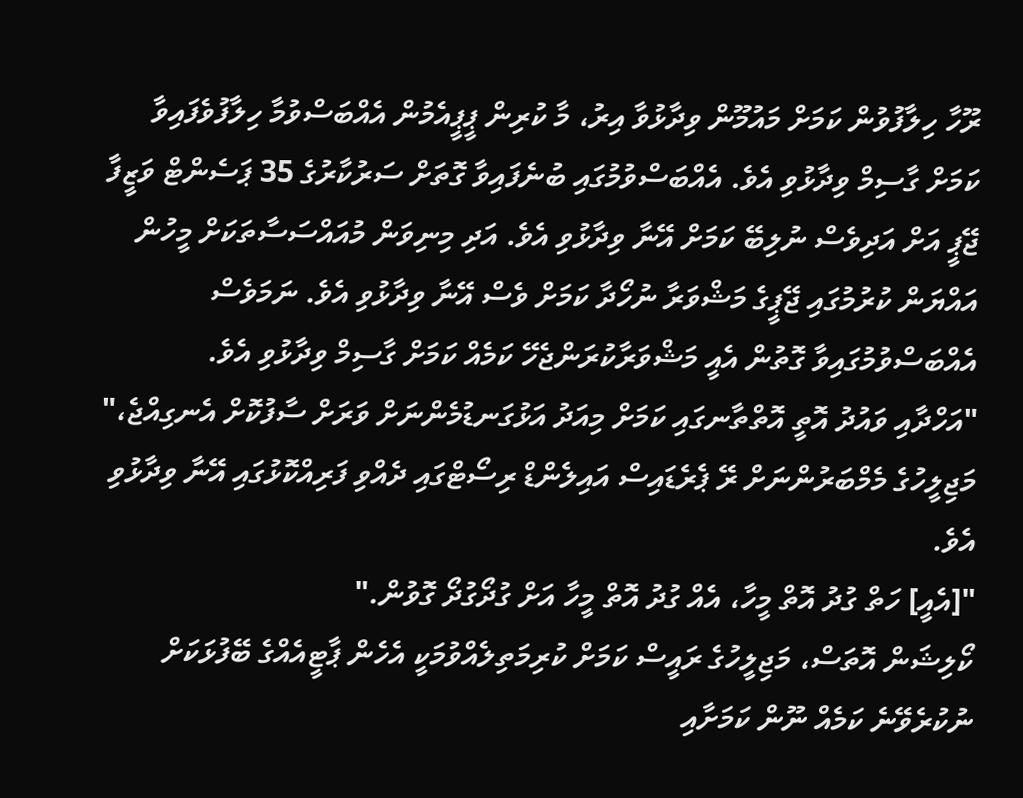ރޫހާ ހިލާފުވުން ކަމަށް މައުމޫން ވިދާޅުވާ އިރު، މާ ކުރިން ޕީޕީއެމުން އެއްބަސްވުމާ ހިލާފުވެފައިވާ ކަމަށް ގާސިމް ވިދާޅުވި އެވެ. އެއްބަސްވުމުގައި ބުނެފައިވާ ގޮތަށް ސަރުކާރުގެ 35 ޕަސެންޓް ވަޒީފާ ޖޭޕީ އަށް އަދިވެސް ނުލިބޭ ކަމަށް އޭނާ ވިދާޅުވި އެވެ. އަދި މިނިވަން މުއައްސަސާތަކަށް މީހުން އައްޔަން ކުރުމުގައި ޖޭޕީގެ މަޝްވަރާ ނުހޯދާ ކަމަށް ވެސް އޭނާ ވިދާޅުވި އެވެ. ނަމަވެސް އެއްބަސްވުމުގައިވާ ގޮތުން އެއީ މަޝްވަރާކުރަންޖެހޭ ކަމެއް ކަމަށް ގާސިމް ވިދާޅުވި އެވެ.
"އަހްދާއި ވައުދު އޮތީ އޮތްތާނގައި ކަމަށް މިއަދު އަޅުގަނޑުމެންނަށް ވަރަށް ސާފުކޮށް އެނގިއްޖެ،" މަޖިލީހުގެ މެމްބަރުންނަށް ރޭ ޕެރެޑައިސް އައިލެންޑް ރިސޯޓްގައި ދެއްވި ފަރިއްކޮޅުގައި އޭނާ ވިދާޅުވި އެވެ.
"[އެއީ] ހަތް ގުދު އޮތް މީހާ، އެއް ގުދު އޮތް މީހާ އަށް ގުދޯގުދޯ ގޮވުން."
ކޯލިޝަން އޮތަސް، މަޖިލީހުގެ ރައީސް ކަމަށް ކުރިމަތިލެއްވުމަކީ އެހެން ޕާޓީއެއްގެ ބޭފުޅަކަށް ނުކުރެވޭނެ ކަމެއް ނޫން ކަމަށާއި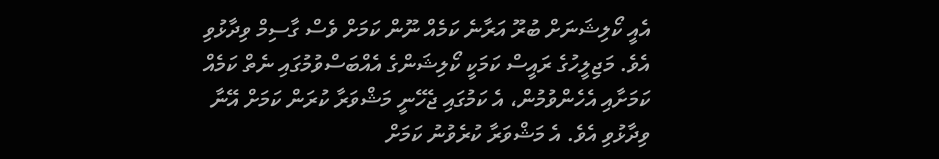އެއީ ކޯލިޝަނަށް ބުރޫ އަރާނެ ކަމެއް ނޫން ކަމަށް ވެސް ގާސިމް ވިދާޅުވި އެވެ. މަޖިލީހުގެ ރައީސް ކަމަކީ ކޯލިޝަންގެ އެއްބަސްވުމުގައި ނެތް ކަމެއް ކަމަށާއި އެހެންވުމުން، އެ ކަމުގައި ޖެހޭނީ މަޝްވަރާ ކުރަން ކަމަށް އޭނާ ވިދާޅުވި އެވެ. އެ މަޝްވަރާ ކުރެވުނު ކަމަށް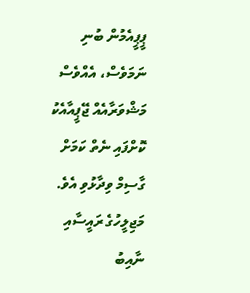ޕީޕީއެމުން ބުނި ނަމަވެސް، އެއްވެސް މަޝްވަރާއެއް ޖޭޕީއާއެކު ކޮށްފައި ނެތް ކަމަށް ގާސިމް ވިދާޅުވި އެވެ.
މަޖިލީހުގެ ރައީސާއި ނާއިބު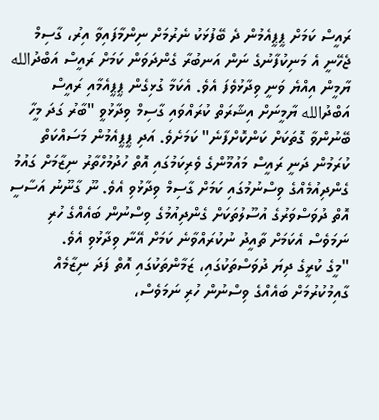ރައީސް ކަމަށް ޕީޕީއެމުން ދެ ބޭފުޅަކު ނެރުމަށް ނިންމާފައިވާ އިރު، ގާސިމް ޖެހޭނީ އެ މަނިކުފާނުގެ ނަން އަނބުރާ ގެންދަވަން ކަމަށް ރައީސް އަބްދުالله ޔާމީން އިއްޔެ ވަނީ ވިދާޅުވެފަ އެވެ. އެކަމާ ގުޅިގެން ޕީޕީއެމާއި ރައީސް އަބްދުالله ޔާމީނަށް އިޝާރަތް ކުރައްވައި ގާސިމް ވިދާޅުވީ "ބާރު ގަދަ މީހާ ބޭނުންވާ ގޮތަކަށް ކަންކޮށްފާނެ" ކަމަށެވެ. އަދި ޕީޕީއެމުން މަސައްކަތް ކުރަމުން ދަނީ ރައީސް މައުމޫންގެ ވެރިކަމުގައި އޮތް ހުދުމުހްތާރު ނިޒާމަށް ގައުމު ގެންދިއުމެއްގެ ވިސްނުމުގައި ކަމަށް ގާސިމް ވިދާޅުވި އެވެ. ނޫ ގާނޫނު އަސާސީ އޮތް ދުވަސްވަރުގެ އުސޫލުތަކަށް ގެންދިއުމުގެ ވިސްނުން ބައެއްގެ ހުރި ނަމަވެސް އެކަމަށް ތާއީދު ނުކުރައްވާނެ ކަމަށް އޭނާ ވިދާޅުވި އެވެ.
"މީގެ ކުރީގެ ދިޔަ ދުވަސްތަކުގައި، ޒަމާންތަކުގައި އޮތް ފަދަ ނިޒާމެއް ގާއިމުކުރުމަށް ބައެއްގެ ވިސްނުން ހުރި ނަމަވެސް،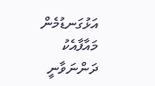އަޅުގަނޑުމެން މައާފާއެކު ދަންނަވާނީ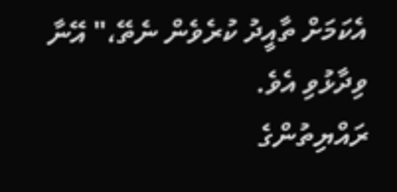އެކަމަށް ތާއީދު ކުރެވެން ނެތޭ،" އޭނާ ވިދާޅުވި އެވެ.
ރައްޔިތުންގެ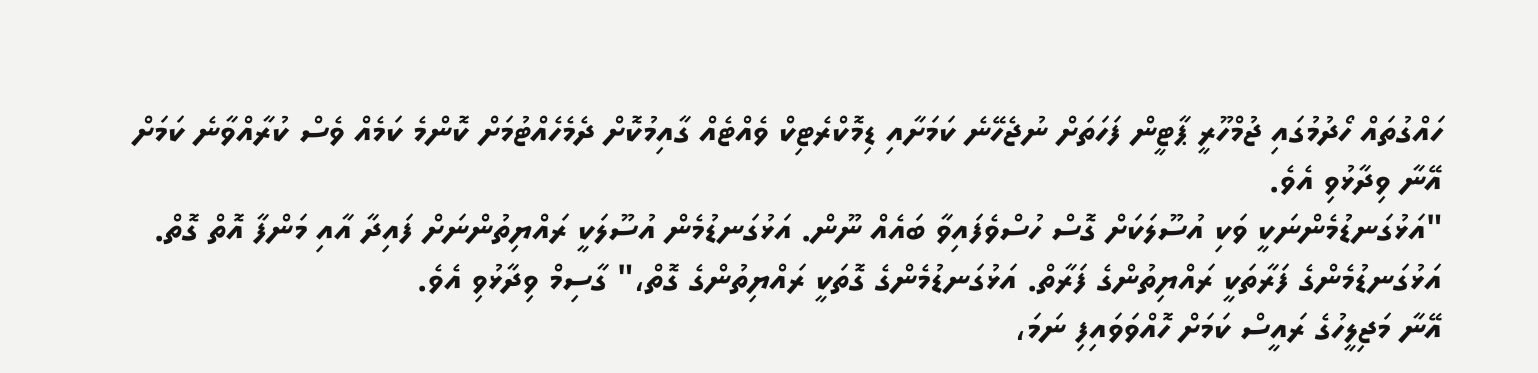ހައްގުތައް ހޯދުމުގައި ޖުމްހޫރީ ޕާޓީން ފަހަތަށް ނުޖެހޭނެ ކަމަށާއި ޑިމޮކްރެޓިކް ވެއްޓެއް ގާއިމުކޮށް ދެމެހެއްޓުމަށް ކޮންމެ ކަމެއް ވެސް ކުރާއްވާނެ ކަމަށް އޭނާ ވިދާޅުވި އެވެ.
"އަޅުގަނޑުމެންނަކީ ވަކި އުސޫލަކަށް ގޮސް ހުސްވެފައިވާ ބައެއް ނޫން. އަޅުގަނޑުމެން އުސޫލަކީ ރައްޔިތުންނަށް ފައިދާ އާއި މަންފާ އޮތް ގޮތް. އަޅުގަނޑުމެންގެ ފަރާތަކީ ރައްޔިތުންގެ ފަރާތް. އަޅުގަނޑުމެންގެ ގޮތަކީ ރައްޔިތުންގެ ގޮތް،" ގާސިމް ވިދާޅުވި އެވެ.
އޭނާ މަޖިލީހުގެ ރައީސް ކަމަށް ހޮއްވަވައިފި ނަމަ،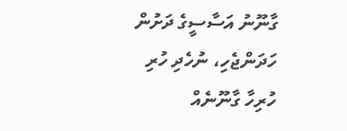ގާނޫނު އަސާސީގެ ދަށުން ހަދަންޖެހި، ނުހެދި ހުރި ހުރިހާ ގާނޫނެއް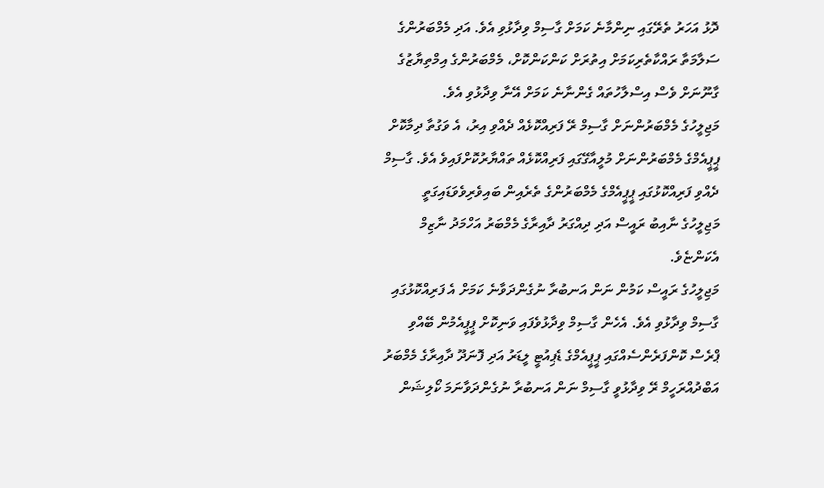ދޮޅު އަހަރު ތެރޭގައި ނިންމާނެ ކަމަށް ގާސިމް ވިދާޅުވި އެވެ. އަދި މެމްބަރުންގެ ސަލާމަތާ ރައްކާތެރިކަމަށް އިތުރަށް ކަންކަންކޮށް، މެމްބަރުންގެ އިމްތިޔާޒުގެ ގާނޫނަށް ވެސް އިސްލާހުތައް ގެންނާނެ ކަމަށް އޭނާ ވިދާޅުވި އެވެ.
މަޖިލީހުގެ މެމްބަރުންނަށް ގާސިމް ރޭ ފަރިއްކޮޅެއް ދެއްވި އިރު، އެ ވަގުތާ ދިމާކޮށް ޕީޕީއެމްގެ މެމްބަރުންނަށް މުލީއާގޭގައި ފަރިއްކޮޅެއް ތައްޔާރުކޮށްފައިވެ އެވެ. ގާސިމް ދެއްވި ފަރިއްކޮޅުގައި ޕީޕީއެމްގެ މެމްބަރުންގެ ތެރެއިން ބައިވެރިވެވަޑައިގަތީ މަޖިލީހުގެ ނާއިބު ރައީސް އަދި ދިއްގަރު ދާއިރާގެ މެމްބަރު އަހްމަދު ނާޒިމް އެކަންޏެވެ.
މަޖިލީހުގެ ރައީސް ކަމުން ނަން އަނބުރާ ނުގެންދަވާނެ ކަމަށް އެ ފަރިއްކޮޅުގައި ގާސިމް ވިދާޅުވި އެވެ. އެހެން ގާސިމް ވިދާޅުވެފައި ވަނިކޮށް ޕީޕީއެމުން ބޭއްވި ޕްރެސް ކޮންފަރެންސެއްގައި ޕީޕީއެމްގެ ޑެޕިއުޓީ ލީޑަރު އަދި ފޮނަދޫ ދާއިރާގެ މެމްބަރު އަބްދުއްރަހީމް ރޭ ވިދާޅުވީ ގާސިމް ނަން އަނބުރާ ނުގެންދަވާނަމަ ކޯލިޝަން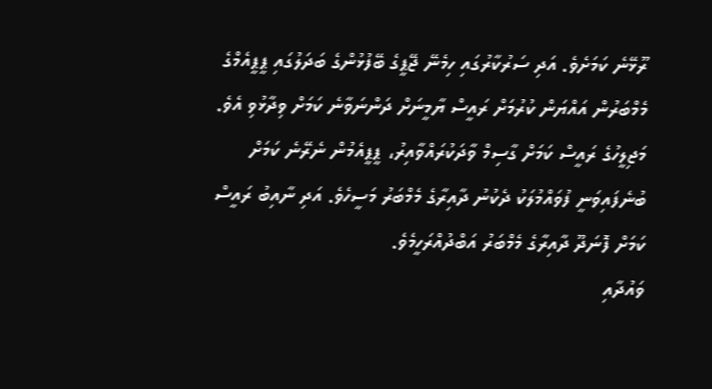ރޫޅޭނެ ކަމަށެވެ. އަދި ސަރުކާރުގައި ހިމެނޭ ޖޭޕީގެ ބޭފުޅުންގެ ބަދަލުގައި ޕީޕީއެމްގެ މެމްބަރުން އައްޔަން ކުރުމަށް ރައީސް ޔާމީނަށް ދަންނަވާނެ ކަމަށް ވިދާޅުވި އެވެ.
މަޖިލީހުގެ ރައީސް ކަމަށް ގާސިމް ވާދަކުރައްވާއިރު، ޕީޕީއެމުން ނެރޭނެ ކަމަށް ބުނެފައިވަނީ ފުވައްމުލަކު ދެކުނު ދާއިރާގެ މެމްބަރު މަސީހެވެ. އަދި ނާއިބު ރައީސް ކަމަށް ފޮނަދޫ ދާއިރާގެ މެމްބަރު އަބްދުއްރަހީމެވެ.
ވައުދާއި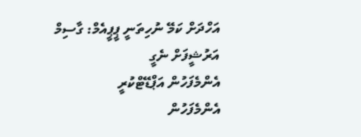އަހްދަށް ކަމޭ ނުހިތަނީ ޕީޕީއެމް: ގާސިމް
އަރުޝީފަށް ނެގީ
އެންމެފަހުން އަޕްޑޭޓްކުރީ
އެންމެފަހުން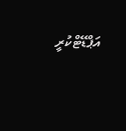އަޕްޑޭޓްކުރީ